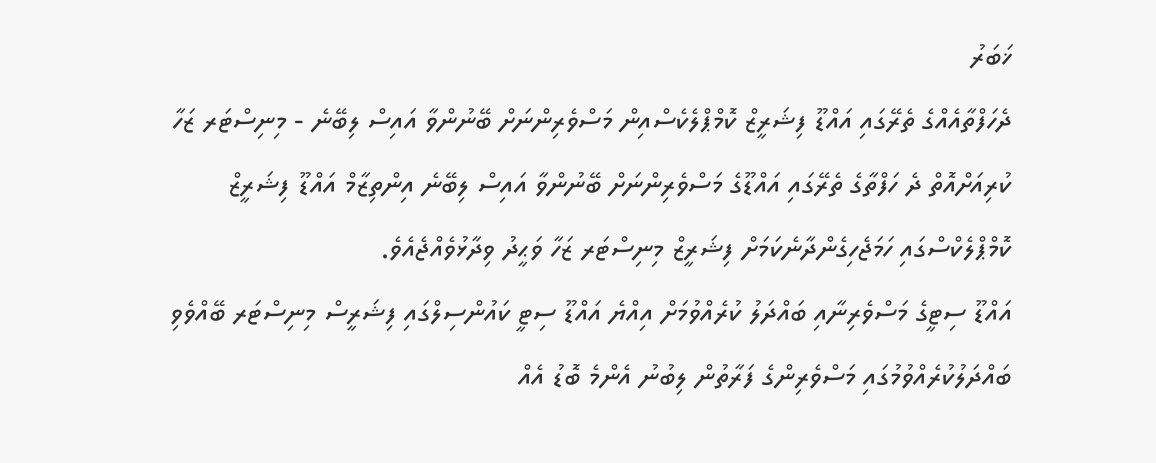ޚަބަރު
ދެހަފްތާއެއްގެ ތެރޭގައި އައްޑޫ ފިޝަރީޒް ކޮމްޕްލެކެސްއިން މަސްވެރިންނަށް ބޭނުންވާ އައިސް ލިބޭނެ - މިނިސްޓަރ ޒަހާ
ކުރިއަށްއޮތް ދެ ހަފްތާގެ ތެރޭގައި އައްޑޫގެ މަސްވެރިންނަށް ބޭނުންވާ އައިސް ލިބޭނެ އިންތިޒާމް އައްޑޫ ފިޝަރީޒް ކޮމްޕްލެކްސްގައި ހަމަޖެހިގެންދާނެކަމަށް ފިޝަރީޒް މިނިސްޓަރ ޒަހާ ވަޙީދު ވިދާޅުވެއްޖެއެވެ.
އައްޑޫ ސިޓީގެ މަސްވެރިނާއި ބައްދަލު ކުރެއްވުމަށް އިއްޔެ އައްޑޫ ސިޓީ ކައުންސިލްގައި ފިޝަރީސް މިނިސްޓަރ ބޭއްވެވި ބައްދަލުކުރެއްވުމުގައި މަސްވެރިންގެ ފަރާތުން ލިބުނު އެންމެ ބޮޑު އެއް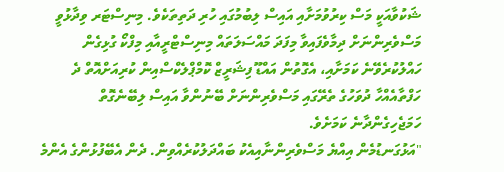ޝަކުވާއަކީ މަސް ކިރުވުމަށާއި އައިސް ލިބުމުގައި ހުރި ދަތިތަކެވެ. މިނިސްޓަރ ވިދާޅުވީ މަސްވެރިންނަށް ދިމާވެފައިވާ މިފަދަ މައްސަލަތައް މިނިސްޓްރީއާއި މިފްކޯ ގުޅިގެން ހައްލުކުރެވޭނެ ކަމަށާއި، އެގޮތުން އައްޑޫ ފިޝަރީޒް ކޮމްޕްލެކްސްއިން ކުރިއަށްއޮތް ދެ ހަފްތާއެއްހާ ދުވަހުގެ ތެރޭގައި މަސްވެރިންނަށް ބޭނުންވާ އައިސް ލިބޭނެގޮތް ހަމަޖެހިގެންދާނެ ކަމަށެވެ.
"އަޅުގަނޑުމެން އިއްޔެ މަސްވެރިންނާއިއެކު ބައްދަލުކުރެއްވިން. ދެން އެބޭފުޅުންގެ އެންމެ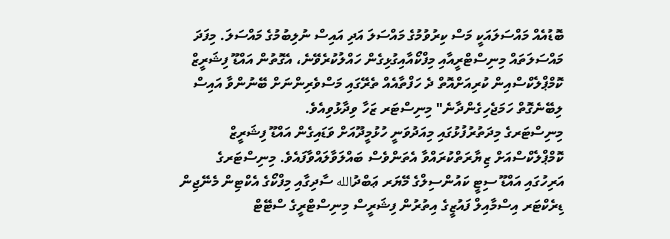ބޮޑުއެއް މައްސަލައަކީ މަސް ކިރުވުމުގެ މައްސަލަ އަދި އައިސް ނުލިބުމުގެ މައްސަލަ. މިފަދަ މައްސަލަތައް މިނިސްޓްރީއާއި މިފްކޯއާއިގުޅިގެން ހައްލުކުރެވޭނެ، އެގޮތުން އައްޑޫ ފިޝަރީޒް ކޮމްޕްލެކްސްއިން ކުރިއަށްއޮތް ދެ ހަފްތާއެއް ތެރޭގައި މަސްވެރިންނަށް ބޭނުންވާ އައިސް ލިބޭނެގޮތް ހަމަޖެހިގެންދާނެ" މިނިސްޓަރ ޒަހާ ވިދާޅުވިއެވެ.
މިނިސްޓަރގެ މިދަތުރުފުޅުގައި މިއަދުވަނީ ހުޅުމީދޫއަށް ވަޑައިގެން އައްޑޫ ފިޝަރީޒް ކޮމްޕްލެކްސްއަށް ޒިޔާރަތްކުރައްވާ އެތަންވެސް ބައްލަވާލައްވާފައެވެ. މިނިސްޓަރގެ އަރިހުގައި އައްޑޫ ސިޓީ ކައުންސިލްގެ މޭޔަރ ޢަބްދުالله ސާދިގާއި މިފްކޯގެ އެކްޓިން މެނޭޖިން ޑިރެކްޓަރ އިސްމާއިލް ފައުޒީގެ އިތުރުން ފިޝަރީސް މިނިސްޓްރީގެ ސްޓޭޓް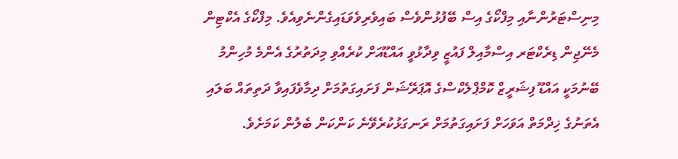މިނިސްޓަރުންނާއި މިފްކޯގެ އިސް ބޭފުޅުންވެސް ބައިވެރިވެވަޑައިގެންނެވިއެވެ. މިފްކޯގެ އެކްޓިން މެނޭޖިން ޑިރެކްޓަރ އިސްމާއިލް ފައުޒީ ވިދާޅުވީ އައްޑޫއަށް ކުރެއްވި މިދަތުރުގެ އެންމެ މުހިންމު ބޭނުމަކީ އައްޑޫ ފިޝަރީޒް ކޮމްޕްލެކްސްގެ އޮޕަރޭޝަން ފަށައިގަތުމަށް ދިމާވެފައިވާ ދަތިތައް ބަލައި އެތަނުގެ ޚިދްމަތް އަވަހަށް ފަށައިގަތުމަށް ރަނގަޅުކުރެވޭނެ ކަންކަން ބެލުން ކަމަށެވެ.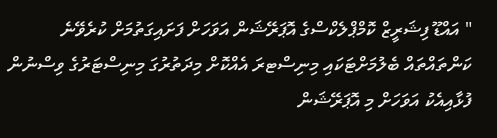" އައްޑޫ ފިޝަރީޒް ކޮމްޕްލެކްސްގެ އޮޕަރޭޝަން އަވަހަށް ފަށައިގަތުމަށް ކުރެވޭނެ ކަންތައްތައް ބެލުމަށްޓަކައި މިނިސްޓރަ އެއްކޮށް މިދަތުރުގަ މިނިސްޓަރުގެ ވިސްނުން ފުޅާއިއެކު އަވަހަށް މި އޮޕަރޭޝަން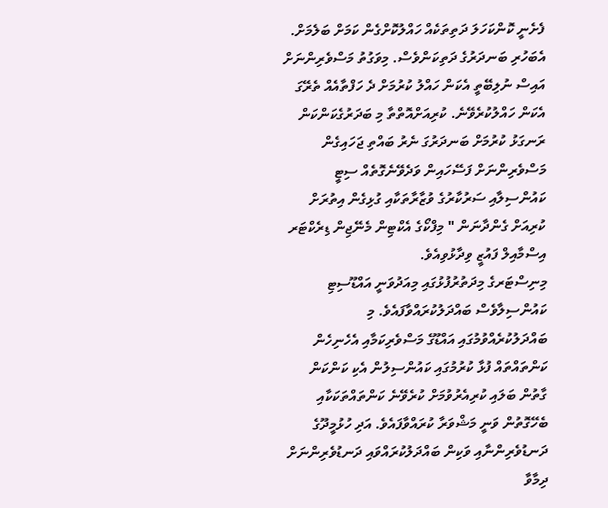ފެށެނީ ކޮންކަހަލަ ދަތިތަކެއް ހައްލުކޮށްގެން ކަމަށް ބަލެމަށް. އެބަހުރި ބަނދަރުގެ ދަތިކަންވެސް. މިވަގުތު މަސްވެރިންނަށް އައިސް ނުލިބޭތީ އެކަން ހައްލު ކުރުމަށް ދެ ހަފްތާއެއް ތެރޭގަ އެކަން ހައްލުކުރެވޭނެ. ކުރިއަށްއޮތްތާ މި ބަދަރުގެކަންކަން ރަނގަޅު ކުރުމަށް ބަނދަރުގަ ނެރު ބައްތި ޖަހައިގެން މަސްވެރިންނަށް ފަސޭހައިން ވަދެވޭނެގޮތެއް ސިޓީ ކައުންސިލާއި ސަރުކާރުގެ ވުޒާރާތަކާއި ގުޅިގެން އިތުރަށް ކުރިއަށް ގެންދާނަން " މިފްކޯގެ އެކްޓިން މެނޭޖިން ޑިރެކްޓަރ އިސްމާއިލް ފައުޒީ ވިދާޅުވިއެވެ.
މިނިސްޓަރގެ މިދަތުރުފުޅުގައި މިއަދުވަނީ އައްޑޫސިޓި ކައުންސިލާވެސް ބައްދަލުކުރައްވާފައެވެ. މި ބައްދަލުކުރެއްވުމުގައި އައްޑޫގެ މަސްވެރިކަމާއި އެހެނިހެން ކަންތައްތައް ފުޅާ ކުރުމުގައި ކައުންސިލުން އެކި ކަންކަން ގާތުން ބަލައި ކުރިއެރުވުމަށް ކުރެވޭނެ ކަންތައްތަކަކާއި ބެހޭގޮތުން ވަނީ މަޝްވަރާ ކުރައްވާފައެވެ. އަދި ހުޅުމީދޫގެ ދަނޑުވެރިންނާއި ވަކިން ބައްދަލުކުރައްވައި ދަނޑުވެރިންނަށް ދިމާވާ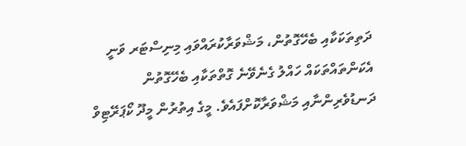ދަތިތަކަކާއި ބެހޭގޮތުން، މަޝްވަރާކުރައްވައި މިނިސްޓަރ ވަނީ އެކަންތައްތަކައް ހައްލު ގެނެވޭނެ ގޮތްތަކާއި ބެހޭގޮތުން ދަނޑުވެރިންނާއި މަޝްވަރާކޮށްފައެވެ. މީގެ އިތުރުން މީދޫ ކޯޕަރޭޓިވް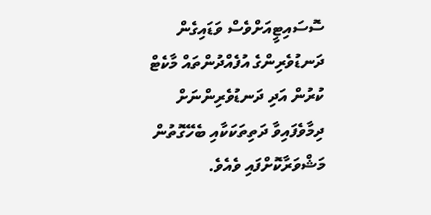ސޮސައިޓީއަށްވެސް ވަޑައިގެން ދަނޑުވެރިންގެ އުފެއްދުންތައް މާކެޓް ކުރުން އަދި ދަނޑުވެރިންނަށް ދިމާވެފައިވާ ދަތިތަކަކާއި ބެހޭގޮތުން މަޝްވަރާކޮށްފައި ވެއެވެ.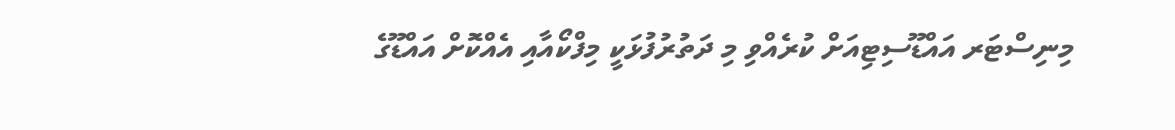މިނިސްޓަރ އައްޑޫސިޓިއަށް ކުރެއްވި މި ދަތުރުފުޅަކީ މިފްކޯއާއި އެއްކޮށް އައްޑޫގެ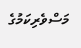މަސްވެރިކަމުގެ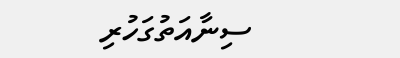ސިނާއަތުގަހުރި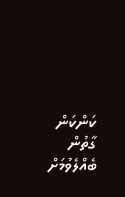ކަންކަން ގާތުން ބެއްލެވުމަށް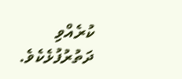ކުރެއްވި ދަތުރުފުޅެކެވެ.